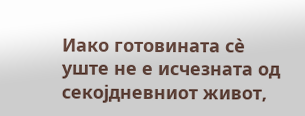Иако готовината сè уште не е исчезната од секојдневниот живот,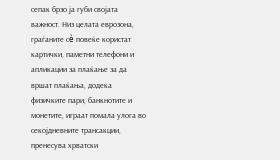сепак брзо ја губи својата важност. Низ целата еврозона, граѓаните сè повеќе користат картички, паметни телефони и апликации за плаќање за да вршат плаќања, додека физичките пари, банкнотите и монетите, играат помала улога во секојдневните трансакции, пренесува хрватски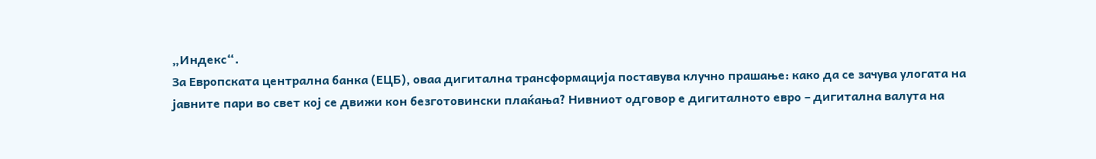„Индекс“.
За Европската централна банка (ЕЦБ), оваа дигитална трансформација поставува клучно прашање: како да се зачува улогата на јавните пари во свет кој се движи кон безготовински плаќања? Нивниот одговор е дигиталното евро – дигитална валута на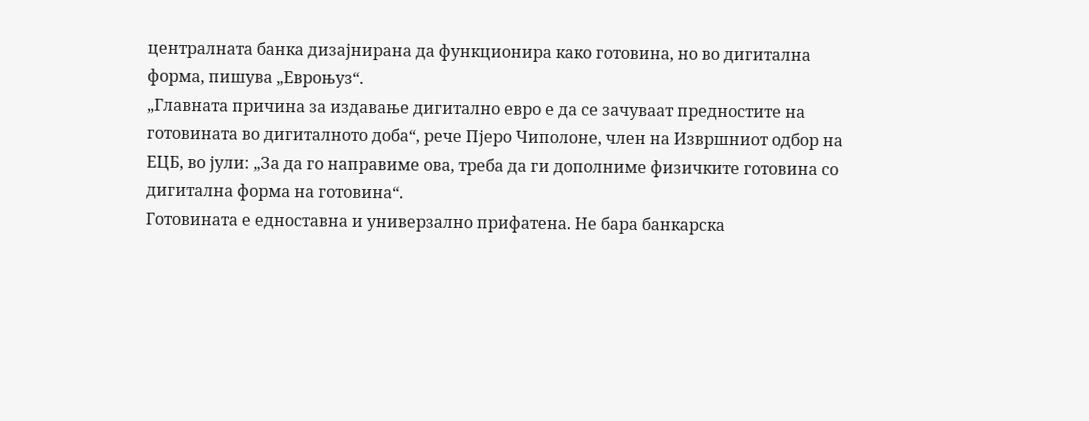централната банка дизајнирана да функционира како готовина, но во дигитална форма, пишува „Евроњуз“.
„Главната причина за издавање дигитално евро е да се зачуваат предностите на готовината во дигиталното доба“, рече Пјеро Чиполоне, член на Извршниот одбор на ЕЦБ, во јули: „За да го направиме ова, треба да ги дополниме физичките готовина со дигитална форма на готовина“.
Готовината е едноставна и универзално прифатена. Не бара банкарска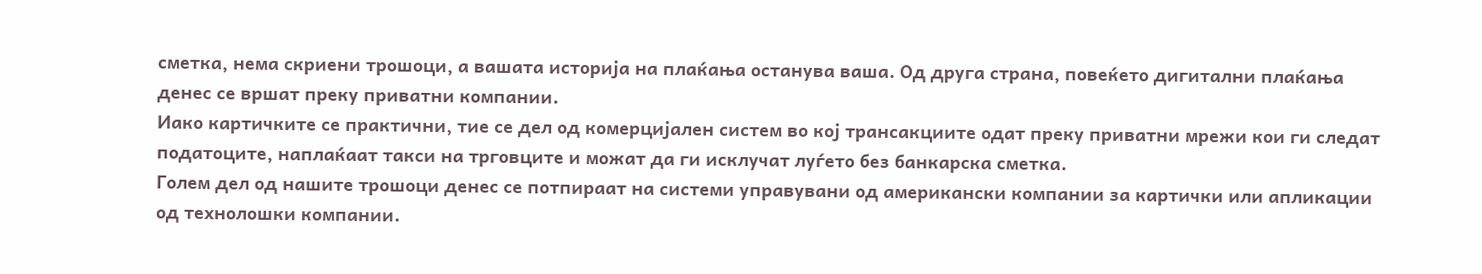сметка, нема скриени трошоци, а вашата историја на плаќања останува ваша. Од друга страна, повеќето дигитални плаќања денес се вршат преку приватни компании.
Иако картичките се практични, тие се дел од комерцијален систем во кој трансакциите одат преку приватни мрежи кои ги следат податоците, наплаќаат такси на трговците и можат да ги исклучат луѓето без банкарска сметка.
Голем дел од нашите трошоци денес се потпираат на системи управувани од американски компании за картички или апликации од технолошки компании.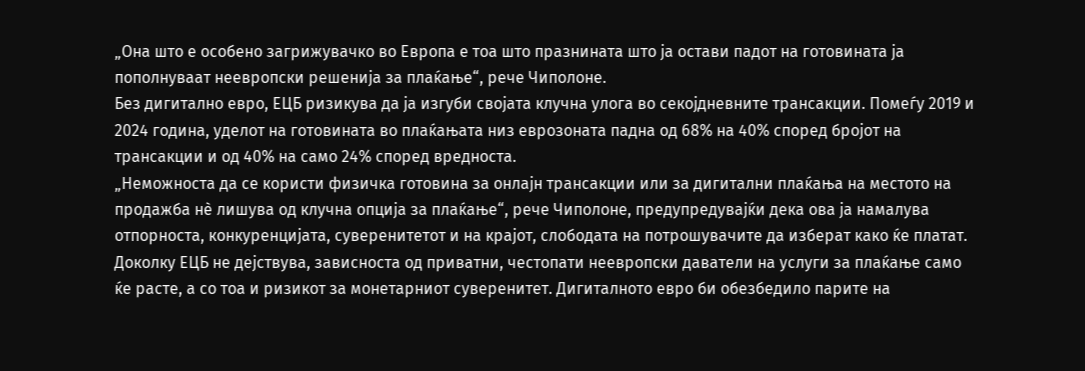„Она што е особено загрижувачко во Европа е тоа што празнината што ја остави падот на готовината ја пополнуваат неевропски решенија за плаќање“, рече Чиполоне.
Без дигитално евро, ЕЦБ ризикува да ја изгуби својата клучна улога во секојдневните трансакции. Помеѓу 2019 и 2024 година, уделот на готовината во плаќањата низ еврозоната падна од 68% на 40% според бројот на трансакции и од 40% на само 24% според вредноста.
„Неможноста да се користи физичка готовина за онлајн трансакции или за дигитални плаќања на местото на продажба нè лишува од клучна опција за плаќање“, рече Чиполоне, предупредувајќи дека ова ја намалува отпорноста, конкуренцијата, суверенитетот и на крајот, слободата на потрошувачите да изберат како ќе платат.
Доколку ЕЦБ не дејствува, зависноста од приватни, честопати неевропски даватели на услуги за плаќање само ќе расте, а со тоа и ризикот за монетарниот суверенитет. Дигиталното евро би обезбедило парите на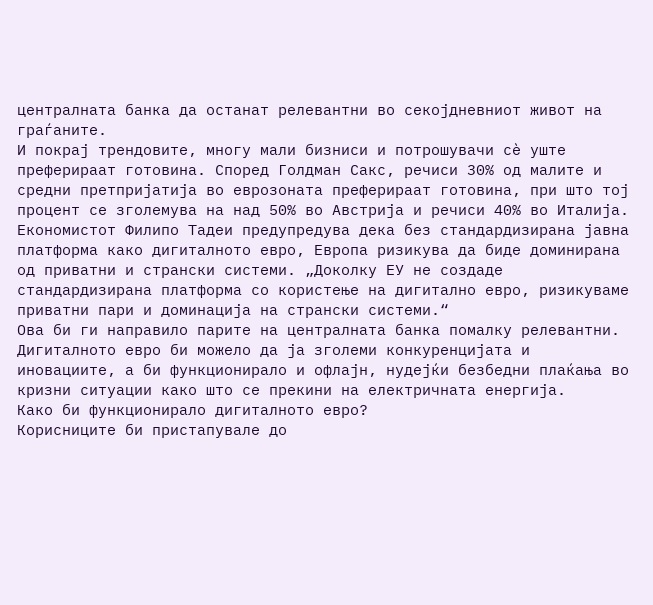централната банка да останат релевантни во секојдневниот живот на граѓаните.
И покрај трендовите, многу мали бизниси и потрошувачи сè уште преферираат готовина. Според Голдман Сакс, речиси 30% од малите и средни претпријатија во еврозоната преферираат готовина, при што тој процент се зголемува на над 50% во Австрија и речиси 40% во Италија.
Економистот Филипо Тадеи предупредува дека без стандардизирана јавна платформа како дигиталното евро, Европа ризикува да биде доминирана од приватни и странски системи. „Доколку ЕУ не создаде стандардизирана платформа со користење на дигитално евро, ризикуваме приватни пари и доминација на странски системи.“
Ова би ги направило парите на централната банка помалку релевантни. Дигиталното евро би можело да ја зголеми конкуренцијата и иновациите, а би функционирало и офлајн, нудејќи безбедни плаќања во кризни ситуации како што се прекини на електричната енергија.
Како би функционирало дигиталното евро?
Корисниците би пристапувале до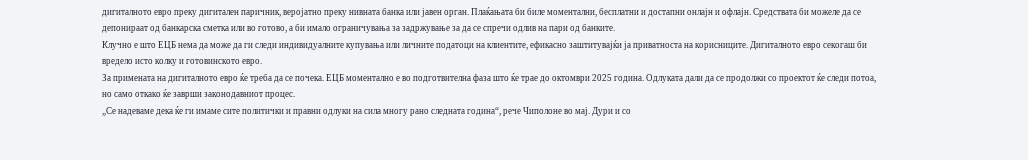дигиталното евро преку дигитален паричник, веројатно преку нивната банка или јавен орган. Плаќањата би биле моментални, бесплатни и достапни онлајн и офлајн. Средствата би можеле да се депонираат од банкарска сметка или во готово, а би имало ограничувања за задржување за да се спречи одлив на пари од банките.
Клучно е што ЕЦБ нема да може да ги следи индивидуалните купувања или личните податоци на клиентите, ефикасно заштитувајќи ја приватноста на корисниците. Дигиталното евро секогаш би вредело исто колку и готовинското евро.
За примената на дигиталното евро ќе треба да се почека. ЕЦБ моментално е во подготвителна фаза што ќе трае до октомври 2025 година. Одлуката дали да се продолжи со проектот ќе следи потоа, но само откако ќе заврши законодавниот процес.
„Се надеваме дека ќе ги имаме сите политички и правни одлуки на сила многу рано следната година“, рече Чиполоне во мај. Дури и со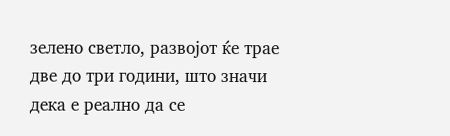зелено светло, развојот ќе трае две до три години, што значи дека е реално да се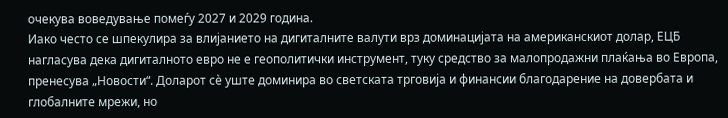очекува воведување помеѓу 2027 и 2029 година.
Иако често се шпекулира за влијанието на дигиталните валути врз доминацијата на американскиот долар, ЕЦБ нагласува дека дигиталното евро не е геополитички инструмент, туку средство за малопродажни плаќања во Европа, пренесува „Новости“. Доларот сè уште доминира во светската трговија и финансии благодарение на довербата и глобалните мрежи, но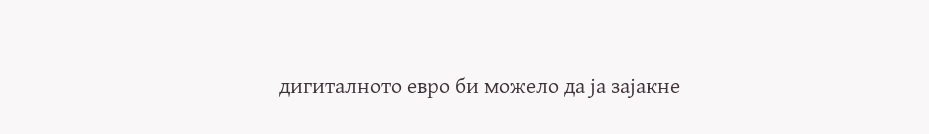дигиталното евро би можело да ја зајакне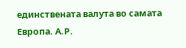единствената валута во самата Европа. А.Р.